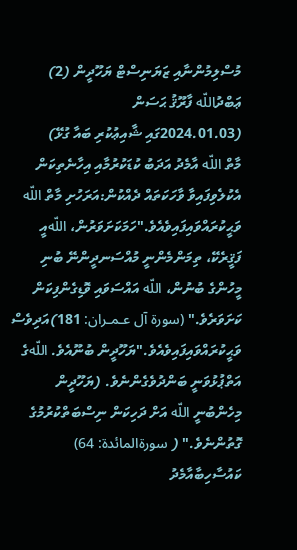މުސްލިމުންނާއި ޒަޔަނިސްޓް ޔަހޫދީން (2)
ޢަބްދުاللّه ފާރޫޤު ޙަސަން
(2024.01.03ގައި ޝާއިޢުކުރި ބައާ ގުޅޭ)
މާތް اللّه އާމެދު އަދަބު ކުޑަކުރުމާއި އިހާނެތިކަން އެކުލެވިފައިވާ ވާހަކަތައް ދެއްކުން:އަރަހުށި މާތް اللّه ވަޙީކުރައްވައިފައިވެއެވެ."ހަމަކަށަވަރުން، اللّهއީ ފަޤީރެކޭ، ތިމަންމެންނީ މުއްސަނދީންނޭ ބުނި މީހުންގެ ބުނުން، اللّه އައްސަވައި ވޮޑިގެންފިކަން ކަށަވަރެވެ." (سورة آل عـمـران: 181)އަދިވެސް ވަޙީކުރައްވައިފައިވެއެވެ."ޔަހޫދީން ބުނޫއެވެ. اللّهގެ އަތްޕުޅުވަނީ ބަންދުވެގެންނެވެ. (ޔަހޫދީން މިހެންބުނީ اللّه އަށް ދަހިކަން ނިސްބަތްކުރުމުގެ ގޮތުންނެވެ." ( سورةالمائدة: 64)
ކައުސާހިބާއާމެދު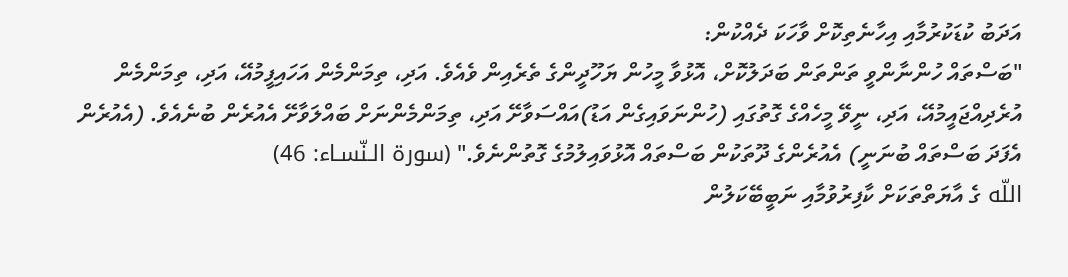އަދަބު ކުޑަކުރުމާއި އިހާނެތިކޮށް ވާހަކަ ދެއްކުން:
"ބަސްތައް ހުންނާންވީ ތަންތަން ބަދަލުކޮށް، އޮޅުވާ މީހުން ޔަހޫދީންގެ ތެރެއިން ވެއެވެ. އަދި، ތިމަންމެން އަހައިފީމުއޭ، އަދި، ތިމަންމެން އުރެދިއްޖައީމުއޭ، އަދި، ނީވޭ މީހެއްގެ ގޮތުގައި (ހުންނަވައިގެން އަޑު)އައްސަވާށޭ އަދި، ތިމަންމެންނަށް ބައްލަވާށޭ އެއުރެން ބުނެއެވެ. (އެއުރެން އެފަދަ ބަސްތައް ބުނަނީ) އެއުރެންގެ ދޫތަކުން ބަސްތައް އޮޅުވައިލުމުގެ ގޮތުންނެވެ." (سورة الـنّسـاء: 46)
اللّه ގެ އާޔަތްތަކަށް ކާފިރުވުމާއި ނަބީބޭކަލުން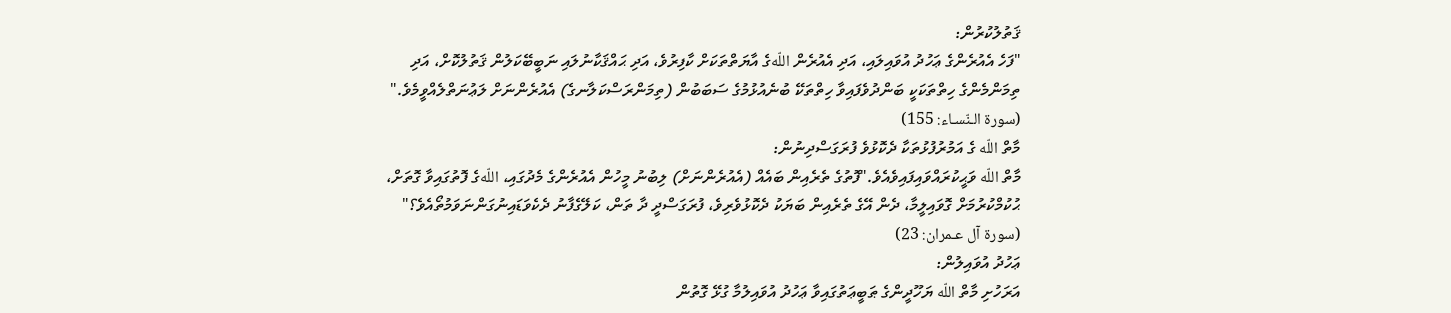ޤަތުލުކުރުން:
"ފަހެ އެއުރެންގެ ޢަހުދު އުވައިލައި، އަދި އެއުރެން اللّهގެ އާޔަތްތަކަށް ކާފިރުވެ، އަދި ޙައްޤަކާނުލައި ނަބީބޭކަލުން ޤަތުލުކޮށް، އަދި ތިމަންމެންގެ ހިތްތަކަކީ ބަންދުވެފައިވާ ހިތްތަކޭ ބުނެއުޅުމުގެ ސަބަބުން (ތިމަންރަސްކަލާނގެ) އެއުރެންނަށް ލަޢުނަތްލެއްވީމެވެ." (سورة الـنّسـاء: 155)
މާތް اللّه ގެ އަމުރުފުޅުތަކާ ދެކޮޅުވެ ފުރަގަސްދިނުން:
މާތް اللّه ވަޙީކުރައްވައިފައިވެއެވެ."ފޮތުގެ ތެރެއިން ބައެއް (އެއުރެންނަށް) ލިބުނު މީހުން އެއުރެންގެ މެދުގައި، اللّهގެ ފޮތުގައިވާ ގޮތަށް، ޙުކުމްކުރުމަށް ގޮވައިލީމާ، ދެން އޭގެ ތެރެއިން ބަޔަކު ދެކޮޅުވެރިވެ، ފުރަގަސްދީ ދާ ތަން، ކަލޭގެފާނު ދެކެވަޑައިނުގަންނަވަމުތޯއެވެ؟" (سورة آل عـمران: 23)
ޢަހުދު އުވައިލުން:
އަރަހުށި މާތް اللّه ޔަހޫދީންގެ ޠަބީޢަތުގައިވާ ޢަހުދު އުވައިލުމާ ގުޅޭ ގޮތުން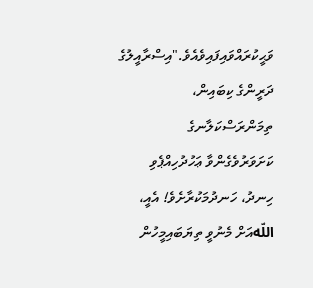ވަޙީކުރައްވައިފައިވެއެވެ."އިސްރާއީލުގެ ދަރީންގެ ކިބައިން، ތިމަންރަސްކަލާނގެ ކަށަވަރުވެގެންވާ ޢަހުދުހިއްޕެވި ހިނދު، ހަނދުމަކުރާށެވެ! އެއީ، اللّهއަށް މެނުވީ ތިޔަބައިމީހުން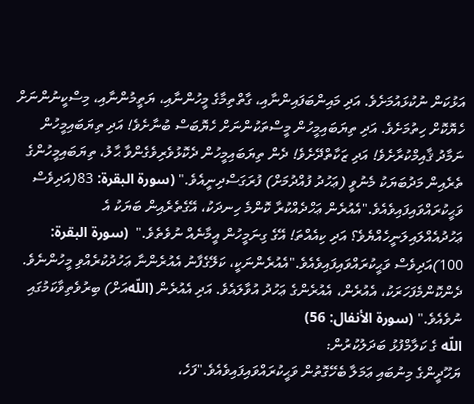އަޅުކަން ނުކުޅައުމަށެވެ. އަދި މައިންބަފައިންނާއި، ގާތްތިމާގެ މީހުންނާއި، ޔަތީމުންނާއި، މިސްކީނުންނަށް ހެޔޮކޮށް ހިތުމަށެވެ. އަދި ތިޔަބައިމީހުން މީސްތަކުންނަށް ހެޔޮބަސް ބުނާށެވެ! އަދި ތިޔަބައިމީހުން ނަމާދު ޤާއިމްކުރާށެވެ! އަދި ޒަކާތްދޭށެވެ! ދެން ތިޔަބައިމީހުން ދެކޮޅުވެރިވެގެންވާ ޙާލު، ތިޔަބައިމީހުންގެ ތެރެއިން މަދުބަޔަކު މެނުވީ (ޢަހުދު ފުއްދުމަށް) ފުރަގަސްދިނީއެވެ." (سورة البقرة: 83(އަދިވެސް ވަޙީކުރައްވައިފައިވެއެވެ."އެއުރެން ޢަހްދެއްކުރާ ކޮންމެ ހިނދަކު، އޭގެތެރެއިން ބަޔަކު އެ ޢަހުދުއެއްލައިލަނީހެއްޔެވެ؟ އަދި ކިއެއްތަ! އޭގެ ގިނަމީހުން އީމާނެއް ނުވެތެވެ."  (سورة البقرة: 100)އަދިވެސް ވަޙީކުރައްވައިފައިވެއެވެ."އެއުރެންނަކީ، ކަލޭގެފާނު އެއުރެންނާ ޢަހުދުކުރެއްވި މީހުންނެވެ. ދެންކޮންމެފަހަރަކު، އެއުރެން، އެއުރެންގެ ޢަހުދު އުވާލައެވެ. އަދި އެއުރެން (اللّهއަށް) ބިރުވެތިވާކަމުގައި ނުވެއެވެ." (سورة الأنفال: 56)
اللّه ގެ ކަލާމްފުޅު ބަދަލުކުރުން:
ޔަހޫދީންގެ މިނުބައި ޢަމަލާ ބެހޭގޮތުން ވަޙީކުރައްވައިފައިވެއެވެ."ފަހެ،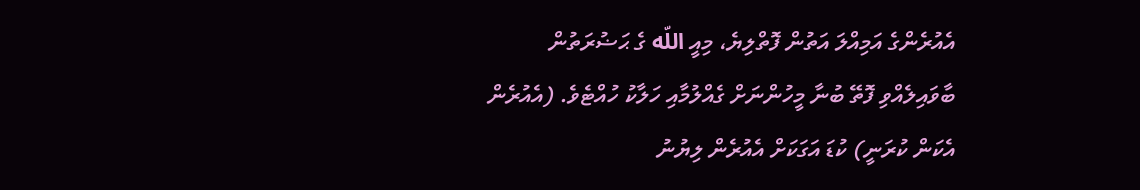އެއުރެންގެ އަމިއްލަ އަތުން ފޮތްލިޔެ، މިއީ اللّه ގެ ޙަޟުރަތުން ބާވައިލެއްވި ފޮތޭ ބުނާ މީހުންނަށް ގެއްލުމާއި ހަލާކު ހުއްޓެވެ. (އެއުރެން އެކަން ކުރަނީ) ކުޑަ އަގަކަށް އެއުރެން ލިޔުނު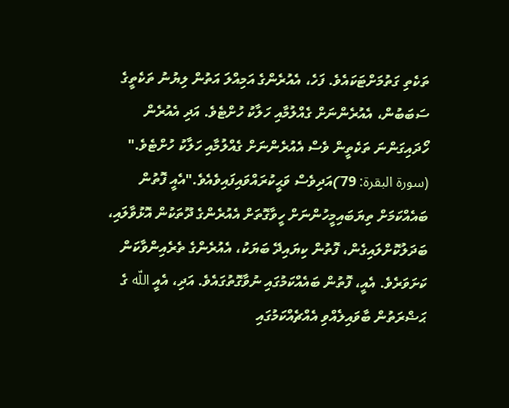ތަކެތި ގަތުމަށްޓަކައެވެ. ފަހެ، އެއުރެންގެ އަމިއްލަ އަތުން ލިޔުނު ތަކެތީގެ ސަބަބުން، އެއުރެންނަށް ގެއްލުމާއި ހަލާކު ހުށްޓެވެ. އަދި އެއުރެން ހޯދައިގަންނަ ތަކެތީން ވެސް އެއުރެންނަށް ގެއްލުމާއި ހަލާކު ހުށްޓެވެ." (سورة البقرة: 79)އަދިވެސް ވަޙީކުރައްވައިފައިވެއެވެ."އެއީ ފޮތުން ބައެއްކަމަށް ތިޔަބައިމީހުންނަށް ހީވާގޮތަށް އެއުރެންގެ ދޫތަކުން އޮޅުވާލައި، ބަދަލުކޮށްލައިގެން، ފޮތުން ކިޔައިދޭ ބަޔަކު، އެއުރެންގެ ތެރެއިންވާކަން ކަށަވަރެވެ. އެއީ، ފޮތުން ބައެއްކަމުގައި ނުވާގޮތުގައެވެ. އަދި، އެއީ اللّه ގެ ޙަޟްރަތުން ބާވައިލެއްވި އެއްޗެއްކަމުގައި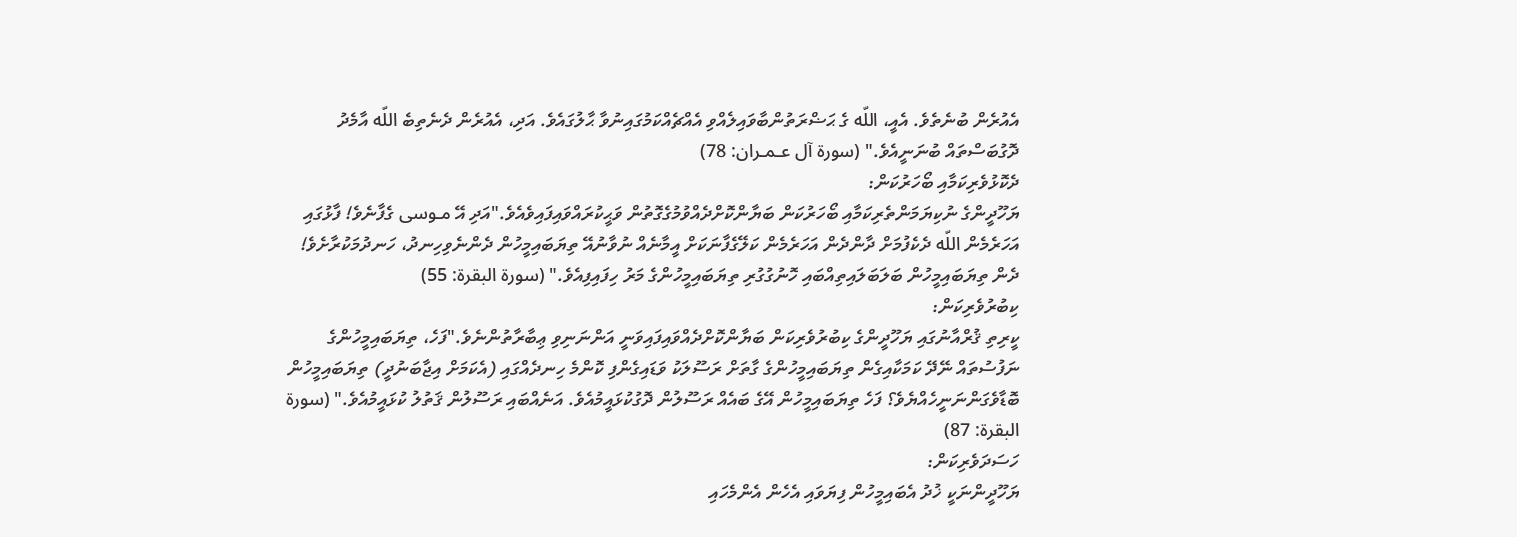އެއުރެން ބުނެތެވެ. އެއީ، اللّه ގެ ޙަޟްރަތުންބާވައިލެއްވި އެއްޗެއްކަމުގައިނުވާ ޙާލުގައެވެ. އަދި، އެއުރެން ދެނެތިބެ اللّه އާމެދު ދޮގުބަސްތައް ބުނަނީއެވެ." (سورة آل عـمـران: 78)
ދެކޮޅުވެރިކަމާއި ބޯހަރުކަން:
ޔަހޫދީންގެ ނުކިޔަމަންތެރިކަމާއި ބޯހަރުކަން ބަޔާންކޮށްދެއްވުމުގެގޮތުން ވަޙީކުރައްވައިފައިވެއެވެ."އަދި އޭ مـوسى ގެފާނެވެ! ފާޅުގައި އަހަރެމެން اللّه ދެކެފުމަށް ދާންދެން އަހަރެމެން ކަލޭގެފާނަކަށް އީމާނެއް ނުވާނުއޭ ތިޔަބައިމީހުން ދެންނެވިހިނދު، ހަނދުމަކުރާށެވެ! ދެން ތިޔަބައިމީހުން ބަލަބަލައިތިއްބައި ހޮނުގުގުރި ތިޔަބައިމީހުންގެ މަރު ހިފައިފިއެވެ." (سورة البقرة: 55)
ކިބުރުވެރިކަން:
ކީރިތި ޤުރްއާނުގައި ޔަހޫދީންގެ ކިބުރުވެރިކަން ބަޔާންކޮށްދެއްވައިފައިވަނީ އަންނަނިވި ޢިބާރާތުންނެވެ."ފަހެ، ތިޔަބައިމީހުންގެ ނަފުސުތައް ނޭދޭ ކަމަކާއިގެން ތިޔަބައިމީހުންގެ ގާތަށް ރަސޫލަކު ވަޑައިގެންފި ކޮންމެ ހިނދެއްގައި (އެކަމަށް އިޖާބަނުދީ) ތިޔަބައިމީހުން ބޮޑާވެގަންނަނީހެއްޔެވެ؟ ފަހެ ތިޔަބައިމީހުން އޭގެ ބައެއް ރަސޫލުން ދޮގުކުޅައީމުއެވެ. އަނެއްބައި ރަސޫލުން ޤަތުލު ކުޅައީމުއެވެ." (سورة البقرة: 87)
ހަސަދަވެރިކަން:
ޔަހޫދީންނަކީ ޚުދު އެބައިމީހުން ފިޔަވައި އެހެން އެންމެހައި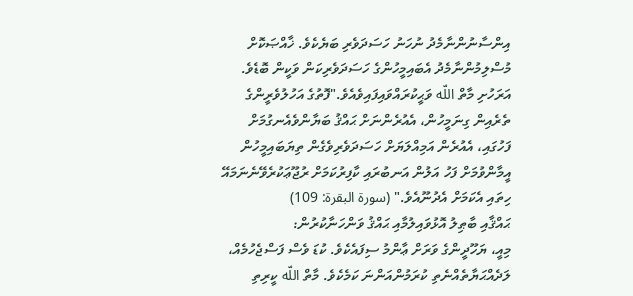އިންސާނުންނާމެދު ނުހަނު ހަސަދަވެރި ބަޔެކެވެ. ޚާއްޞަކޮށް މުސްލިމުންނާމެދު އެބައިމީހުންގެ ހަސަދަވެރިކަން ވަކީން ބޮޑެވެ. އަރަހުށި މާތް اللّه ވަޙީކުރައްވައިފައިވެއެވެ."ފޮތުގެ އަހުލުވެރީންގެ ތެރެއިން ގިނަމީހުން، އެއުރެންނަށް ޙައްޤު ބަޔާންވެއެނގުމަށް ފަހުގައި، އެއުރެން އަމިއްލަޔަށް ހަސަދަވެރިވެގެން ތިޔަބައިމީހުން އީމާންވުމަށް ފަހު އަލުން އަނބުރައި ކާފިރުކަމަށް ރުޖޫޢަކުރެވޭނެނަމައޭ ހިތައި އެކަމަށް އެދުނޫއެވެ." (سورة البقرة: 109)
ޙައްޤާއި ބާޠިލު އޮޅުވައިލުމާއި ޙައްޤު ވަންހަނާކުރުން:
މިއީ، ޔަހޫދީންގެ ވަރަށް ޢާންމު ސިފައެކެވެ. ކުޑަ ވެސް ފަސްޖެހުމެއް، ލަދެއްޙަޔާތެއްނެތި ކުރަމުންއަންނަ ކަމެކެވެ. މާތް اللّه ކީރިތި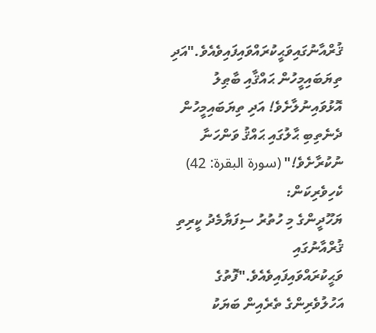ޤުރްއާނުގައިވަޙީކުރައްވައިފައިވެއެވެ."އަދި ތިޔަބައިމީހުން ޙައްޤާއި ބާޠިލު އޮޅުވައިނުލާށެވެ! އަދި ތިޔަބައިމީހުން ދެނެތިބި ޙާލުގައި ޙައްޤު ވަންހަނާ ނުކުރާށެވެ!" (سورة البقرة: 42)
ކެހިވެރިކަން:
ޔަހޫދީންގެ މި ހުތުރު ސިފަޔާމެދު ކީރިތި ޤުރްއާނުގައި ވަޙީކުރައްވައިފައިވެއެވެ."ފޮތުގެ އަހުލުވެރިންގެ ތެރެއިން ބަޔަކު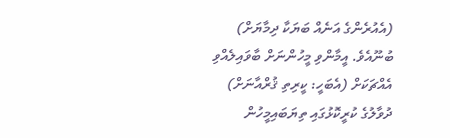(އެއުރެންގެ އަނެއް ބަޔަކާ ދިމާޔަށް) ބުނޫއެވެ. އީމާންވި މީހުންނަށް ބާވައިލެއްވި އެއްޗަކަށް (އެބަހީ: ކީރިތި ޤުރްއާނަށް) ދުވާލުގެ ކުރީކޮޅުގައި ތިޔަބައިމީހުން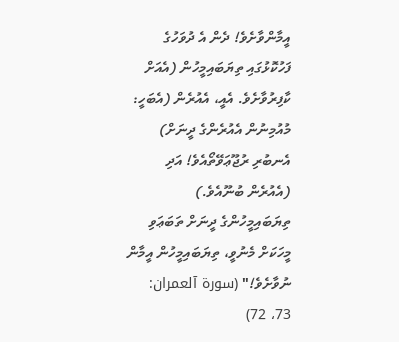އީމާންވާށެވެ! ދެން އެ ދުވަހުގެ ފަހުކޮޅުގައި ތިޔަބައިމީހުން (އެއަށް ކާފިރުވާށެވެ. އެއީ، އެއުރެން (އެބަހީ: މުއުމިނުން އެއުރެންގެ ދީނަށް) އެނބުރި ރުޖޫޢަވޭތޯއެވެ! އަދި (އެއުރެން ބުނޫއެވެ.) ތިޔަބައިމީހުންގެ ދީނަށް ތަބަޢަވި މީހަކަށް މެނުވީ، ތިޔަބައިމީހުން އީމާން ނުވާށެވެ!" (سورة آلعمران: 73، 72)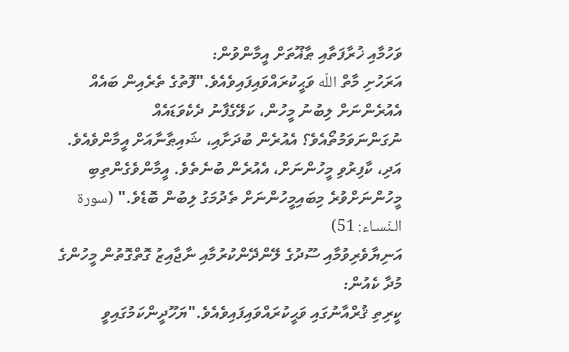ވަހުމާއި ޚުރާފަތާއި ޠާޣޫތަށް އީމާންވުން:
އަރަހުށި މާތް اللّه ވަޙީކުރައްވައިފައިވެއެވެ."ފޮތުގެ ތެރެއިން ބައެއް އެއުރެންނަށް ލިބުނު މީހުން، ކަލޭގެފާނު ދެކެވަޑައެއް ނުގަންނަވަމުތޯއެވެ؟ އެއުރެން ބުދަށާއި، ޝައިޠާނާއަށް އީމާންވެއެވެ. އަދި، ކާފިރުވި މީހުންނަށް، އެއުރެން ބުނެތެވެ. އީމާންވެގެންތިބި މީހުންނަށްވުރެ މިބައިމީހުންނަށް ތެދުމަގު ލިބުން ބޮޑެވެ." (سورة الـنّسـاء: 51)
އަނިޔާވެރިވުމާއި ސޫދުގެ ލޭންދޭންކުރުމާއި ނާޖާއިޒު ގޮތްގޮތުން މީހުންގެ މުދާ ކެއުން:
ކީރިތި ޤުރްއާނުގައި ވަޙީކުރައްވައިފައިވެއެވެ."ޔަހޫދީންކަމުގައިވީ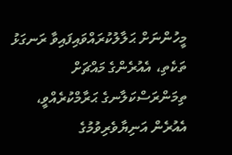މީހުންނަށް ޙަލާލުކުރައްވައިފައިވާ ރަނގަޅު ތަކެތި، އެއުރެންގެ މައްޗަށް ތިމަންރަސްކަލާނގެ ޙަރާމްކުރެއްވީ، އެއުރެން އަނިޔާވެރިވުމުގެ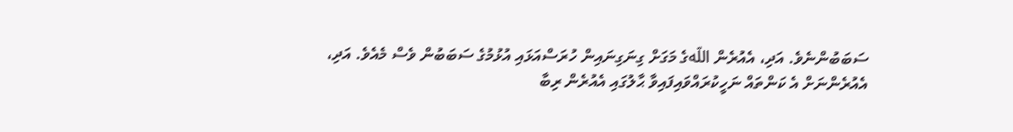ސަބަބުންނެވެ. އަދި، އެއުރެން اللّهގެ މަގަށް ގިނަގިނައިން ހުރަސްއަޅައި އުޅުމުގެ ސަބަބުން ވެސް މެއެވެ. އަދި، އެއުރެންނަށް އެ ކަންތައް ނަހީކުރައްވައިފައިވާ ޙާލުގައި އެއުރެން ރިބާ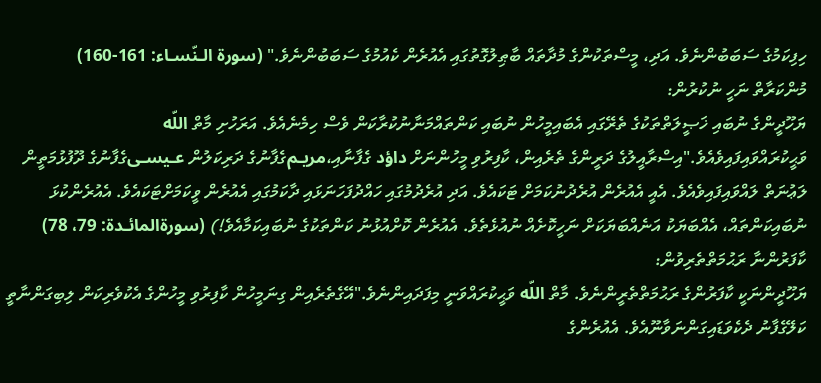ހިފިކަމުގެ ސަބަބުންނެވެ. އަދި، މީސްތަކުންގެ މުދާތައް ބާޠިލުގޮތުގައި އެއުރެން ކެއުމުގެ ސަބަބުންނެވެ." (سورة الـنّسـاء: 161-160)
މުންކަރާތް ނަހީ ނުކުރުން:
ޔަހޫދީންގެ ނުބައި ޚަޞީލަތްތަކުގެ ތެރޭގައި އެބައިމީހުން ނުބައި ކަންތައްމަނާނުކުރާކަން ވެސް ހިމެނެއެވެ. އަރަހުށި މާތް اللّه ވަޙީކުރައްވައިފައިވެއެވެ."އިސްރާއީލުގެ ދަރީންގެ ތެރެއިން، ކާފިރުވި މީހުންނަށް داؤد ގެފާނާއި،مريـمގެފާނުގެ ދަރިކަލުން عـيسـىގެފާނުގެ ދޫފުޅުމަތީން ލަޢުނަތް ލައްވައިފައިވެއެވެ. އެއީ އެއުރެން އުރެދުނުކަމަށް ޓަކައެވެ. އަދި އުރެދުމުގައި ހައްދުފަހަނަޅައި ދާކަމުގައި އެއުރެން ވީކަމަށްޓަކައެވެ. އެއުރެންކުޅަ ނުބައިކަންތައް، އެއްބަޔަކު އަނެއްބަޔަކަށް ނަހީކޮށެއް ނުއުޅެތެވެ. އެއުރެން ކޮށްއުޅުނު ކަންތަކުގެ ނުބައިކަމާއެވެ!) (سورةالمائـدة: 79، 78)
ކާފަރުންނާ ރަޙުމަތްތެރިވުން:
ޔަހޫދީންނަކީ ކާފަރުންގެ ރަޙުމަތްތެރީންނެވެ. މާތް اللّه ވަޙީކުރައްވަނީ މިފަދައިންނެވެ."އޭގެތެރެއިން ގިނަމީހުން ކާފިރުވި މީހުންގެ އެކުވެރިކަން ލިބިގަންނާތީ ކަލޭގެފާނު ދެކެވަޑައިގަންނަވާނޫއެވެ. އެއުރެންގެ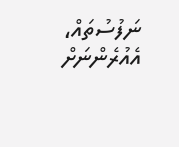ނަފުސުތައް، އެއުރެންނަށް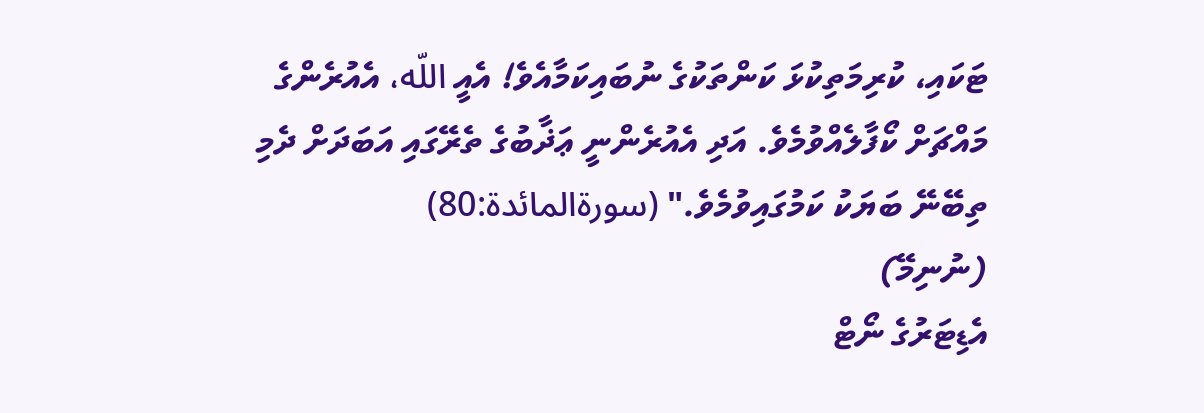ޓަކައި، ކުރިމަތިކުޅަ ކަންތަކުގެ ނުބައިކަމާއެވެ! އެއީ اللّه، އެއުރެންގެ މައްޗަށް ކޯފާލެއްވުމެވެ. އަދި އެއުރެންނީ ޢަޛާބުގެ ތެރޭގައި އަބަދަށް ދެމި ތިބޭނޭ ބަޔަކު ކަމުގައިވުމެވެ." (سورةالمائدة:80)
(ނުނިމޭ)
އެޑިޓަރުގެ ނޯޓް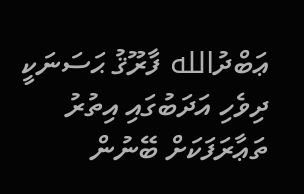ޢަބްދުالله ފާރޫޤު ޙަސަނަކީ ދިވެހި އަދަބުގައި އިތުރު ތަޢާރަފަކަށް ބޭނުން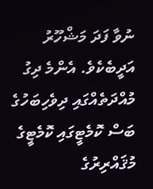ނުވާ ފަދަ މަޝްހޫރު އަދީބެކެވެ. އެންމެ ދިގު މުއްދަތެއްގައި ދިވެހިބަހުގެ ބަސް ކޮމެޓީގައި ކޮމެޓީގެ މުޤައްރިރުގެ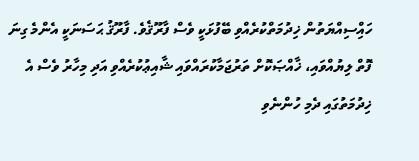ހައްިސިއްޔަތުން ޚިދުމަތްކުރެއްވި ބޭފުޅަކީ ވެސް ފާރޫޤެވެ. ފާރޫޤު ޙަސަނަކީ އެންމެ ގިނަ ފޮތް ލިޔުއްވައި، ޚާއްޞަކޮށް ތަރުޖަމާކުރައްވައި ޝާއިޢުކުރެއްވި އަދި މިހާރު ވެސް އެ ޚިދުމަތުގައި ދެމި ހުންނެވި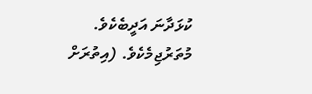ކުޅަދާނަ އަދީބެކެވެ. މުތަރުޖިމެކެވެ. (އިތުރަށް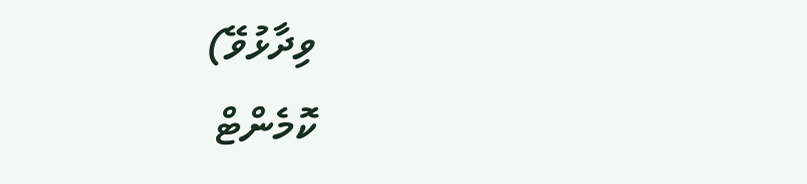ވިދާޅުވޭ)
ކޮމެންޓް